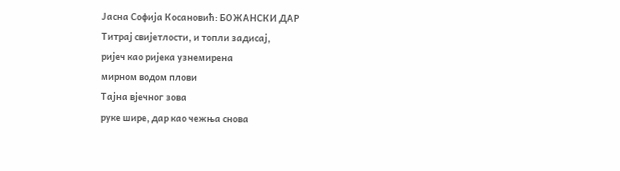Јасна Софија Косановић: БОЖАНСКИ ДАР
Титрај свијетлости, и топли задисај,
ријеч као ријека узнемирена
мирном водом плови
Тајна вјечног зова
руке шире, дар као чежња снова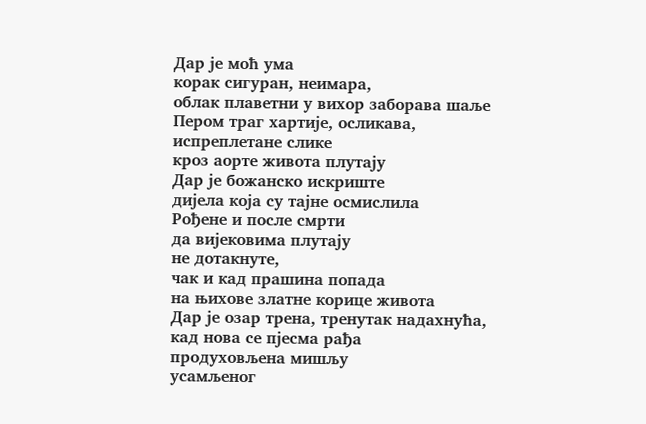Дар је моћ ума
корак сигуран, неимара,
облак плаветни у вихор заборава шаље
Пером траг хартије, осликава,
испреплетане слике
кроз аорте живота плутају
Дар је божанско искриште
дијела која су тајне осмислила
Рођене и после смрти
да вијековима плутају
не дотакнуте,
чак и кад прашина попада
на њихове златне корице живота
Дар је озар трена, тренутак надахнућа,
кад нова се пјесма рађа
продуховљена мишљу
усамљеног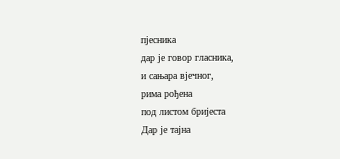пјесника
дар је говор гласника,
и сањара вјечног,
рима рођена
под листом бријеста
Дар је тајна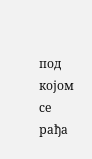под којом се рађа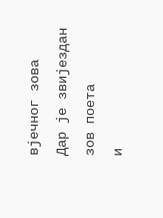вјечног зова
Дар је звијездан
зов поета
и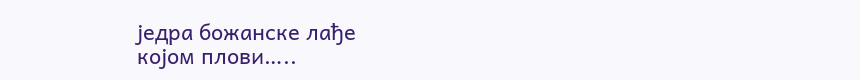једра божанске лађе
којом плови…..